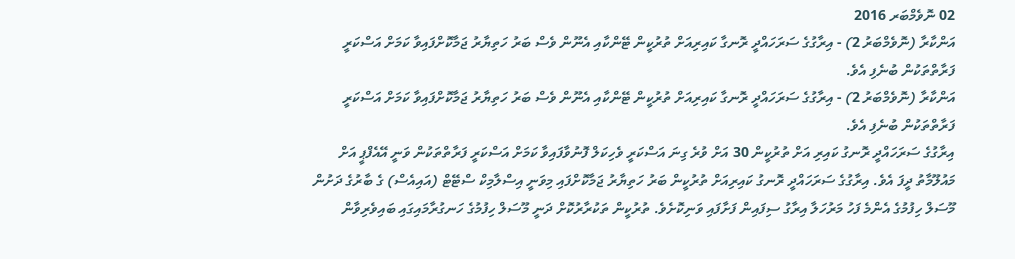02 ނޮވެމްބަރ 2016
އަންކާރާ (ނޮވެމްބަރު 2) - އިރާގުގެ ސަރަހައްދީ ރޮނގާ ކައިރިއަށް ތުރުކީން ޓޭންކާއި އެނޫން ވެސް ބަރު ހަތިޔާރު ޖަމާކޮށްފައިވާ ކަމަށް އަސްކަރީ ފަރާތްތަކުން ބުނެފި އެވެ.
އަންކާރާ (ނޮވެމްބަރު 2) - އިރާގުގެ ސަރަހައްދީ ރޮނގާ ކައިރިއަށް ތުރުކީން ޓޭންކާއި އެނޫން ވެސް ބަރު ހަތިޔާރު ޖަމާކޮށްފައިވާ ކަމަށް އަސްކަރީ ފަރާތްތަކުން ބުނެފި އެވެ.
އިރާގުގެ ސަރަހައްދީ ރޮނގު ކައިރި އަށް ތުރުކީން 30 އަށް ވުރެ ގިނަ އަސްކަރީ ވެހިކަލް ފޮނުވާފައިވާ ކަމަށް އަސްކަރީ ފަރާތްތަކުން ވަނީ އޭއެފްޕީ އަށް މައުލޫމާތު ދީފަ އެވެ. އިރާގުގެ ސަރަހައްދީ ރޮނގު ކައިރިއަށް ތުރުކީން ބަރު ހަތިޔާރު ޖަމާކޮށްފައި މިވަނީ އިސްލާމިކް ސްޓޭޓް (އައިއެސް) ގެ ބާރުގެ ދަށުން މޫސަލް ހިފުމުގެ އެންމެ ފަހު މަރުހަލާ އިރާގު ސިފައިން ފަށާފައި ވަނިކޮށެވެ. ތުރުކީން ތަކުރާރުކޮށް ދަނީ މޫސަލް ހިފުމުގެ ހަނގުރާމައިގައި ބައިވެރިވާން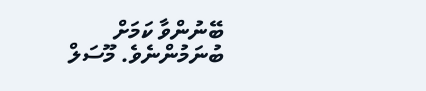ބޭނުންވާ ކަމަށް ބުނަމުންނެވެ. މޫސަލް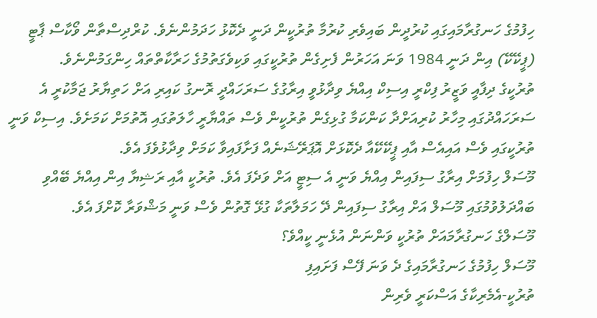ހިފުމުގެ ހަނގުރާމައިގައި ކުރުދީން ބައިވެރި ކުރުމާ ތުރުކީން ދަނީ ދެކޮޅު ހަދަމުންނެވެ. ކުރްދިސްތާން ވޯކާސް ޕާޓީ (ޕީކޭކޭ) އިން ދަނީ 1984 ވަނަ އަހަރުން ފެށިގެން ތުރުކީގައި ވަކިވެގަތުމުގެ ހަރާކާތްތައް ހިންގަމުންނެވެ.
ތުރުކީގެ ދިފާއީ ވަޒީރު ފިކްރީ އިސިކް އިއްޔެ ވިދާޅުވީ އިރާގުގެ ސަރަހައްދީ ރޮނގު ކައިރި އަށް ހަތިޔާރު ޖަމާކުރީ އެ ސަރަހައްދުގައި މިހާރު ކުރިއަށްދާ ކަންކަމާ ގުޅިގެން ތުރުކީން ވެސް ތައްޔާރީ ހާލަތުގައި އޮތުމަށް ކަމަށެވެ. އިސިކް ވަނީ ތުރުކީގައި ވެސް އައިއެސް އާއި ޕީކޭކޭއާ ދެކޮޅަށް އޮޕަރޭޝަނެއް ފަށާފައިވާ ކަމަށް ވިދާޅުވެފަ އެވެ.
މޫސަލް ހިފުމަށް އިރާގު ސިފައިން އިއްޔެ ވަނީ އެ ސިޓީ އަށް ވަދެފަ އެވެ. ތުރުކީ އާއި ރަޝިޔާ އިން އިއްޔެ ބޭއްވި ބައްދަލުވުމުގައި މޫސަލް އަށް އިރާގު ސިފައިން ދޭ ހަމަލާތަކާ ގުޅޭ ގޮތުން ވެސް ވަނީ މަޝްވަރާ ކޮށްފަ އެވެ.
މޫސަލްގެ ހަނގުރާމައަށް ތުރުކީ ވަންނަން އުޅެނީ ކީއްވެ؟
މޫސަލް ހިފުމުގެ ހަނގުރާމައިގެ ދެ ވަނަ ފޭސް ފަށައިފި
ތުރުކީ-އެމެރިކާގެ އަސްކަރީ ވެރިން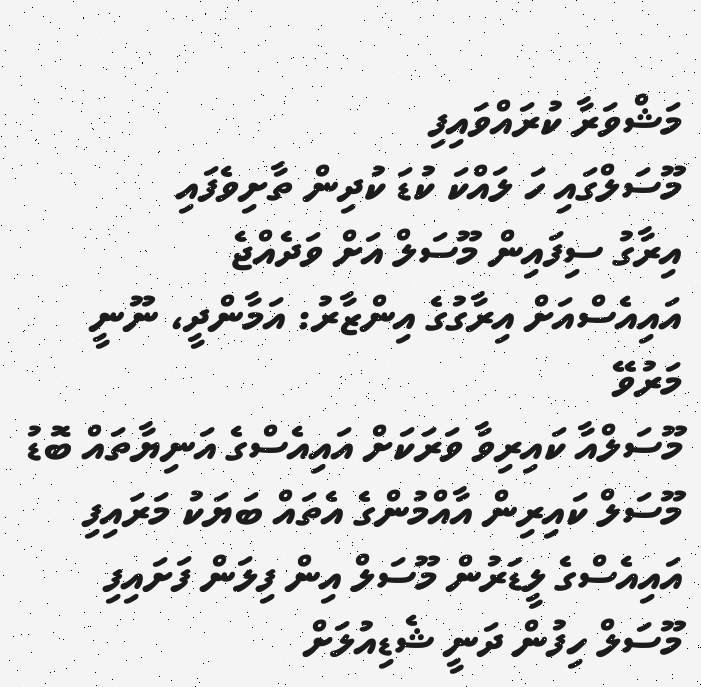މަޝްވަރާ ކުރައްވައިފި
މޫސަލްގައި ހަ ލައްކަ ކުޑަ ކުދިން ތާށިވެފައި
އިރާގު ސިފައިން މޫސަލް އަށް ވަދެއްޖެ
އައިއެސްއަށް އިރާގުގެ އިންޒާރު: އަމާންދީ، ނޫނީ މަރުވޭ
މޫސަލްއާ ކައިރިވާ ވަރަކަށް އައިއެސްގެ އަނިޔާތައް ބޮޑު
މޫސަލް ކައިރިން އާއްމުންގެ އެތައް ބަޔަކު މަރައިފި
އައިއެސްގެ ލީޑަރުން މޫސަލް އިން ފިލަން ފަށައިފި
މޫސަލް ހިފުން ދަނީ ޝެޑިއުލަށް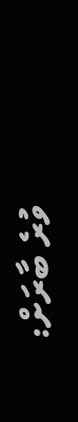ވުރެ ބާރަށް: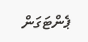ޕެންޓަގަން